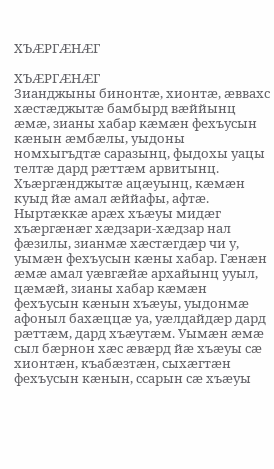ХЪÆРГÆНÆГ

ХЪÆРГÆНÆГ
Зианджыны бинонтæ, хионтæ, æввахс хæстæджытæ бамбырд вæййынц æмæ, зианы хабар кæмæн фехъусын кæнын æмбæлы, уыдоны номхыгъдтæ саразынц, фыдохы уацы телтæ дард рæттæм арвитынц.
Хъæргæнджытæ ацæуынц, кæмæн куыд йæ амал æййафы, афтæ. Ныртæккæ арæх хъæуы мидæг хъæргæнæг хæдзари-хæдзар нал фæзилы, зианмæ хæстæгдæр чи у, уымæн фехъусын кæны хабар. Гæнæн æмæ амал уæвгæйæ архайынц ууыл, цæмæй, зианы хабар кæмæн фехъусын кæнын хъæуы, уыдонмæ афоныл бахæццæ уа, уæлдайдæр дард рæттæм, дард хъæутæм. Уымæн æмæ сыл бæрнон хæс æвæрд йæ хъæуы сæ хионтæн, къабæзтæн, сыхæгтæн фехъусын кæнын, ссарын сæ хъæуы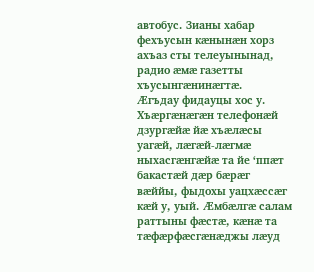автобус. Зианы хабар фехъусын кæнынæн хорз ахъаз сты телеуынынад, радио æмæ газетты хъусынгæнинæгтæ.
Æгъдау фидауцы хос у. Хъæргæнæгæн телефонæй дзургæйæ йæ хъæлæсы уагæй, лæгæй-лæгмæ ныхасгæнгæйæ та йе ‘ппæт бакастæй дæр бæрæг вæййы, фыдохы уацхæссæг кæй у, уый. Æмбæлгæ салам раттыны фæстæ, кæнæ та тæфæрфæсгæнæджы лæуд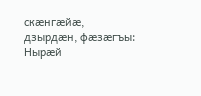скæнгæйæ, дзырдæн, фæзæгъы:
Нырæй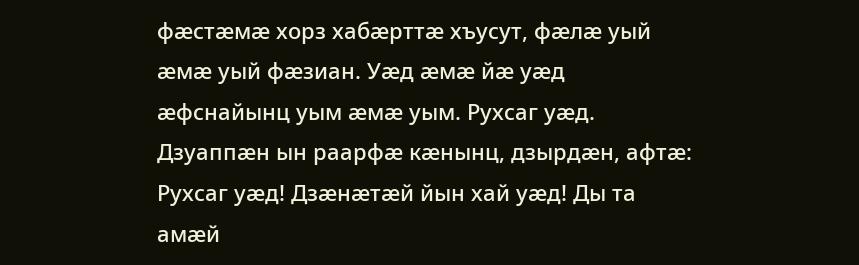фæстæмæ хорз хабæрттæ хъусут, фæлæ уый æмæ уый фæзиан. Уæд æмæ йæ уæд æфснайынц уым æмæ уым. Рухсаг уæд.
Дзуаппæн ын раарфæ кæнынц, дзырдæн, афтæ:
Рухсаг уæд! Дзæнæтæй йын хай уæд! Ды та амæй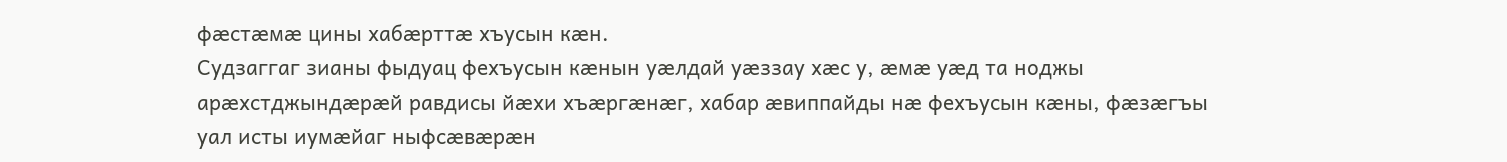фæстæмæ цины хабæрттæ хъусын кæн.
Судзаггаг зианы фыдуац фехъусын кæнын уæлдай уæззау хæс у, æмæ уæд та ноджы арæхстджындæрæй равдисы йæхи хъæргæнæг, хабар æвиппайды нæ фехъусын кæны, фæзæгъы уал исты иумæйаг ныфсæвæрæн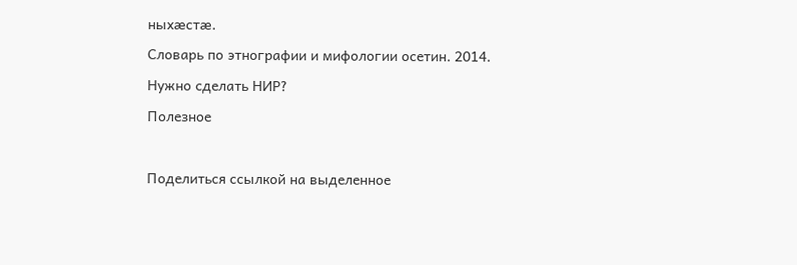ныхæстæ.

Словарь по этнографии и мифологии осетин. 2014.

Нужно сделать НИР?

Полезное



Поделиться ссылкой на выделенное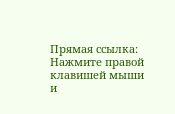Прямая ссылка:
Нажмите правой клавишей мыши и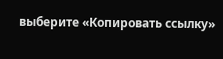выберите «Копировать ссылку»